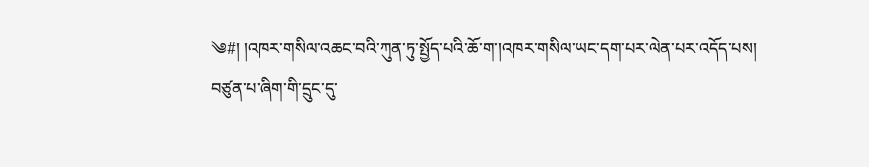༄#། །འཁར་གསིལ་འཆང་བའི་ཀུན་ཏུ་སྤྱོད་པའི་ཆོ་ག་།འཁར་གསིལ་ཡང་དག་པར་ལེན་པར་འདོད་པས།
བཙུན་པ་ཞིག་གི་དྲུང་དུ་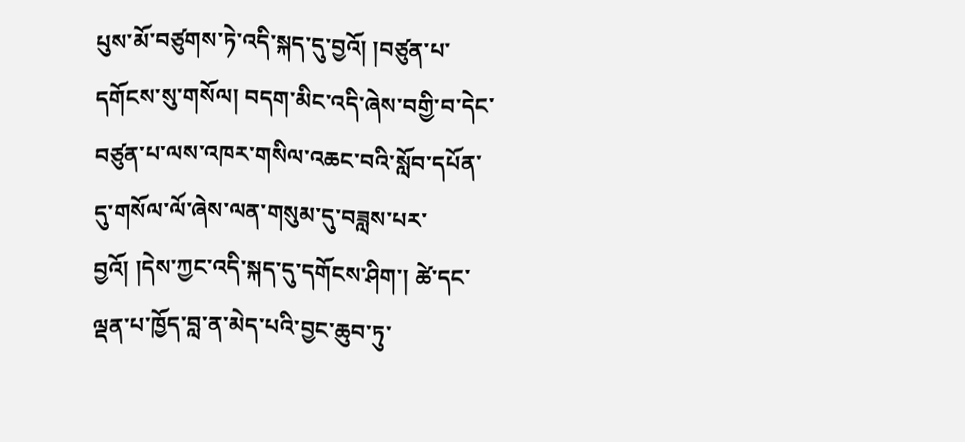པུས་མོ་བཙུགས་ཏེ་འདི་སྐད་དུ་བྱའོ། །བཙུན་པ་དགོངས་སུ་གསོལ། བདག་མིང་འདི་ཞེས་བགྱི་བ་དེང་བཙུན་པ་ལས་འཁར་གསིལ་འཆང་བའི་སློབ་དཔོན་དུ་གསོལ་ལོ་ཞེས་ལན་གསུམ་དུ་བཟླས་པར་བྱའོ། །དེས་ཀྱང་འདི་སྐད་དུ་དགོངས་ཤིག་། ཚེ་དང་ལྡན་པ་ཁྱོད་བླ་ན་མེད་པའི་བྱང་ཆུབ་ཏུ་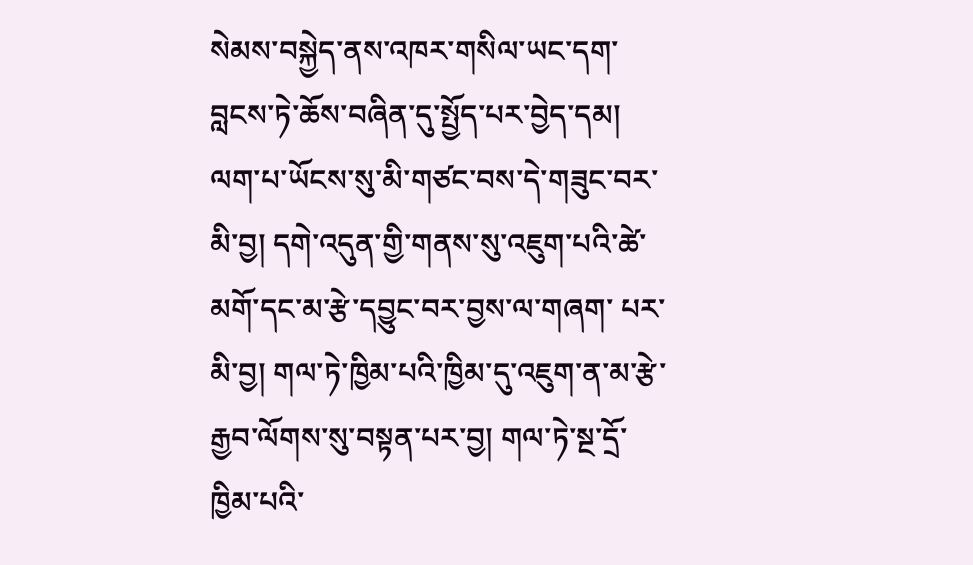སེམས་བསྐྱེད་ནས་འཁར་གསིལ་ཡང་དག་བླངས་ཏེ་ཆོས་བཞིན་དུ་སྤྱོད་པར་བྱེད་དམ། ལག་པ་ཡོངས་སུ་མི་གཙང་བས་དེ་གཟུང་བར་མི་བྱ། དགེ་འདུན་གྱི་གནས་སུ་འཇུག་པའི་ཚེ་མགོ་དང་མ་རྩེ་དབྱུང་བར་བྱས་ལ་གཞག་ པར་མི་བྱ། གལ་ཏེ་ཁྱིམ་པའི་ཁྱིམ་དུ་འཇུག་ན་མ་རྩེ་རྒྱབ་ལོགས་སུ་བསྟན་པར་བྱ། གལ་ཏེ་སྔ་དྲོ་ཁྱིམ་པའི་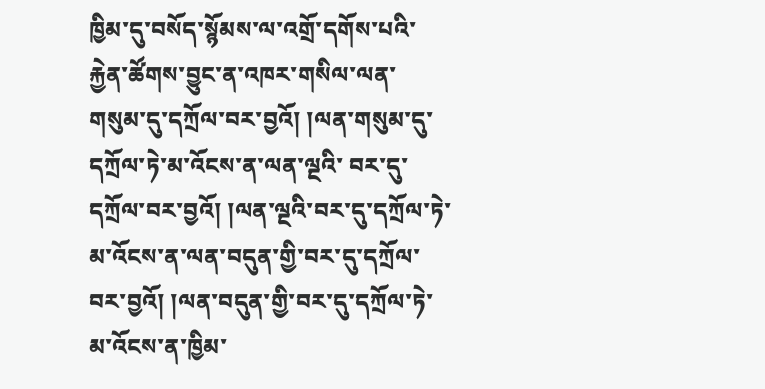ཁྱིམ་དུ་བསོད་སྙོམས་ལ་འགྲོ་དགོས་པའི་རྐྱེན་ཚོགས་བྱུང་ན་འཁར་གསིལ་ལན་གསུམ་དུ་དཀྲོལ་བར་བྱའོ། །ལན་གསུམ་དུ་དཀྲོལ་ཏེ་མ་འོངས་ན་ལན་ལྔའི་ བར་དུ་དཀྲོལ་བར་བྱའོ། །ལན་ལྔའི་བར་དུ་དཀྲོལ་ཏེ་མ་འོངས་ན་ལན་བདུན་གྱི་བར་དུ་དཀྲོལ་བར་བྱའོ། །ལན་བདུན་གྱི་བར་དུ་དཀྲོལ་ཏེ་མ་འོངས་ན་ཁྱིམ་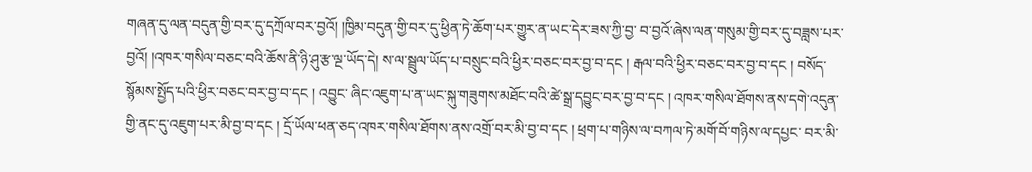གཞན་དུ་ལན་བདུན་གྱི་བར་དུ་དཀྲོལ་བར་བྱའོ། །ཁྱིམ་བདུན་གྱི་བར་དུ་ཕྱིན་ཏེ་ཆོག་པར་གྱུར་ན་ཡང་དེར་ཟས་ཀྱི་བྱ་ བ་བྱའོ་ཞེས་ལན་གསུམ་གྱི་བར་དུ་བཟླས་པར་བྱའོ། །འཁར་གསིལ་བཅང་བའི་ཆོས་ནི་ཉི་ཤུ་རྩ་ལྔ་ཡོད་དེ། ས་ལ་སྦྲུལ་ཡོད་པ་བསྲུང་བའི་ཕྱིར་བཅང་བར་བྱ་བ་དང ། རྒལ་བའི་ཕྱིར་བཅང་བར་བྱ་བ་དང ། བསོད་སྙོམས་སྤྱོད་པའི་ཕྱིར་བཅང་བར་བྱ་བ་དང ། འབྱུང་ ཞིང་འཇུག་པ་ན་ཡང་སྐུ་གཟུགས་མཐོང་བའི་ཚེ་སྒྲ་དབྱུང་བར་བྱ་བ་དང ། འཁར་གསིལ་ཐོགས་ནས་དགེ་འདུན་གྱི་ནང་དུ་འཇུག་པར་མི་བྱ་བ་དང ། དྲོ་ཡོལ་ཕན་ཅད་འཁར་གསིལ་ཐོགས་ནས་འགྲོ་བར་མི་བྱ་བ་དང ། ཕྲག་པ་གཉིས་ལ་བཀལ་ཏེ་མགོ་བོ་གཉིས་ལ་དཔྱང་ བར་མི་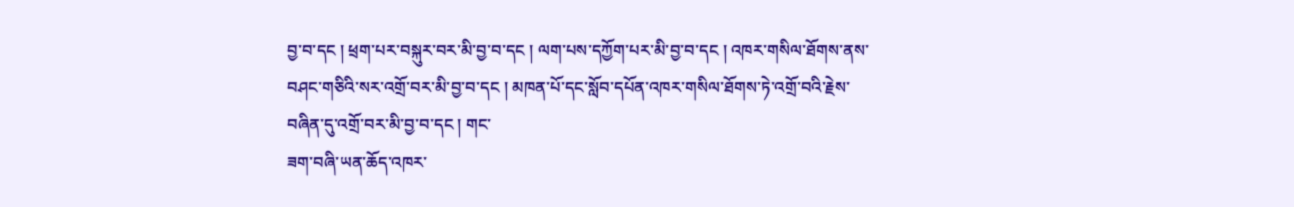བྱ་བ་དང ། ཕྲག་པར་བསྐུར་བར་མི་བྱ་བ་དང ། ལག་པས་དཀྱོག་པར་མི་བྱ་བ་དང ། འཁར་གསིལ་ཐོགས་ནས་བཤང་གཅིའི་སར་འགྲོ་བར་མི་བྱ་བ་དང ། མཁན་པོ་དང་སློབ་དཔོན་འཁར་གསིལ་ཐོགས་ཏེ་འགྲོ་བའི་རྗེས་བཞིན་དུ་འགྲོ་བར་མི་བྱ་བ་དང ། གང་
ཟག་བཞི་ཡན་ཆོད་འཁར་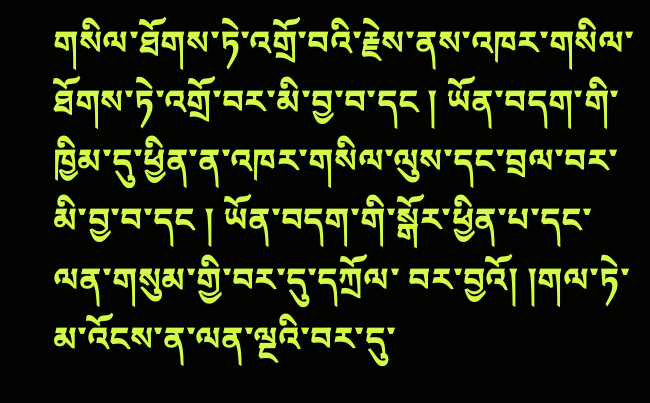གསིལ་ཐོགས་ཏེ་འགྲོ་བའི་རྗེས་ནས་འཁར་གསིལ་ཐོགས་ཏེ་འགྲོ་བར་མི་བྱ་བ་དང ། ཡོན་བདག་གི་ཁྱིམ་དུ་ཕྱིན་ན་འཁར་གསིལ་ལུས་དང་བྲལ་བར་མི་བྱ་བ་དང ། ཡོན་བདག་གི་སྒོར་ཕྱིན་པ་དང་ལན་གསུམ་གྱི་བར་དུ་དཀྲོལ་ བར་བྱའོ། །གལ་ཏེ་མ་འོངས་ན་ལན་ལྔའི་བར་དུ་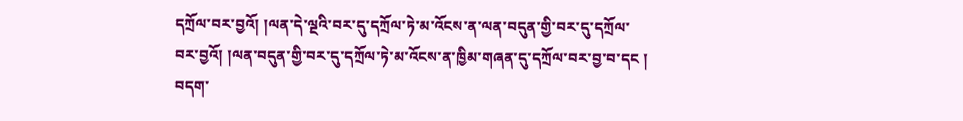དཀྲོལ་བར་བྱའོ། །ལན་དེ་ལྔའི་བར་དུ་དཀྲོལ་ཏེ་མ་འོངས་ན་ལན་བདུན་གྱི་བར་དུ་དཀྲོལ་བར་བྱའོ། །ལན་བདུན་གྱི་བར་དུ་དཀྲོལ་ཏེ་མ་འོངས་ན་ཁྱིམ་གཞན་དུ་དཀྲོལ་བར་བྱ་བ་དང ། བདག་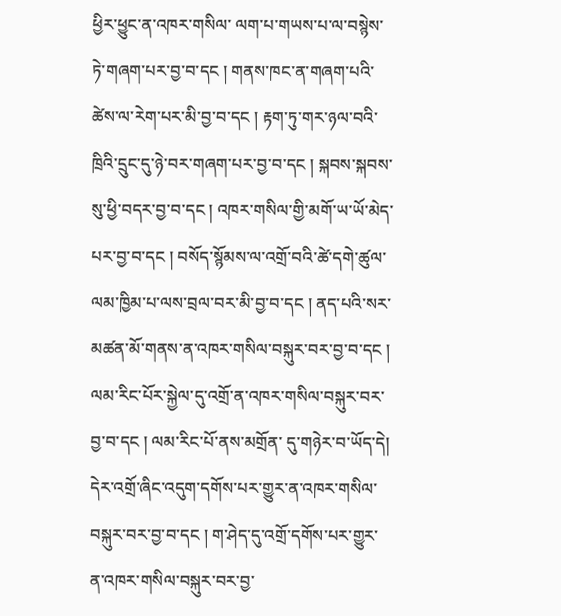ཕྱིར་ཕྱུང་ན་འཁར་གསིལ་ ལག་པ་གཡས་པ་ལ་བསྙེས་ཏེ་གཞག་པར་བྱ་བ་དང ། གནས་ཁང་ན་གཞག་པའི་ཚེས་ལ་རེག་པར་མི་བྱ་བ་དང ། རྟག་ཏུ་གར་ཉལ་བའི་ཁྲིའི་དྲུང་དུ་ཉེ་བར་གཞག་པར་བྱ་བ་དང ། སྐབས་སྐབས་སུ་ཕྱི་བདར་བྱ་བ་དང ། འཁར་གསིལ་གྱི་མགོ་ཡ་ཡོ་མེད་ པར་བྱ་བ་དང ། བསོད་སྙོམས་ལ་འགྲོ་བའི་ཚེ་དགེ་ཚུལ་ལམ་ཁྱིམ་པ་ལས་བྲལ་བར་མི་བྱ་བ་དང ། ནད་པའི་སར་མཚན་མོ་གནས་ན་འཁར་གསིལ་བསྐུར་བར་བྱ་བ་དང ། ལམ་རིང་པོར་སྐྱེལ་དུ་འགྲོ་ན་འཁར་གསིལ་བསྐུར་བར་བྱ་བ་དང ། ལམ་རིང་པོ་ནས་མགྲོན་ དུ་གཉེར་བ་ཡོད་དེ། དེར་འགྲོ་ཞིང་འདུག་དགོས་པར་གྱུར་ན་འཁར་གསིལ་བསྐུར་བར་བྱ་བ་དང ། ག་ཤེད་དུ་འགྲོ་དགོས་པར་གྱུར་ན་འཁར་གསིལ་བསྐུར་བར་བྱ་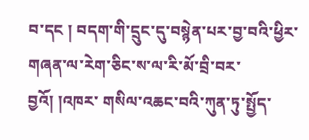བ་དང ། བདག་གི་དྲུང་དུ་བསྙེན་པར་བྱ་བའི་ཕྱིར་གཞན་ལ་རེག་ཅིང་ས་ལ་རི་མོ་བྲི་བར་བྱའོ། །འཁར་ གསིལ་འཆང་བའི་ཀུན་ཏུ་སྤྱོད་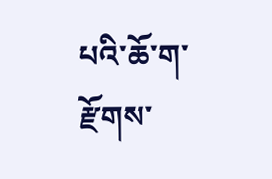པའི་ཆོ་ག་རྫོགས་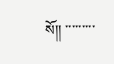སོ།། ་་་་་་་་་